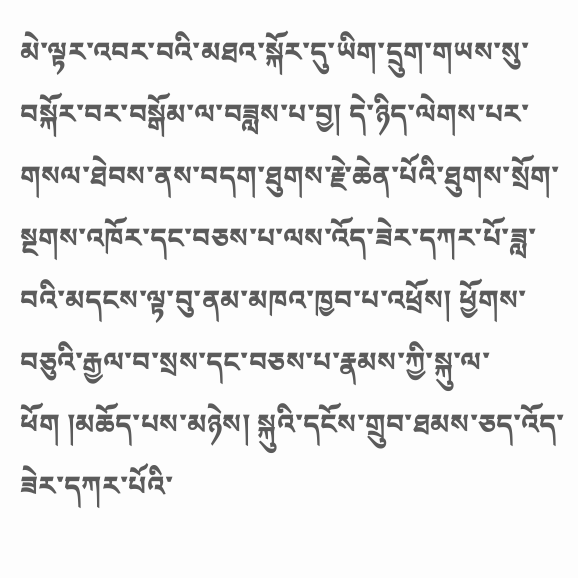མེ་ལྟར་འབར་བའི་མཐའ་སྐོར་དུ་ཡིག་དྲུག་གཡས་སུ་བསྐོར་བར་བསྒོམ་ལ་བཟླས་པ་བྱ། དེ་ཉིད་ལེགས་པར་གསལ་ཐེབས་ནས་བདག་ཐུགས་རྗེ་ཆེན་པོའི་ཐུགས་སྲོག་སྔགས་འཁོར་དང་བཅས་པ་ལས་འོད་ཟེར་དཀར་པོ་ཟླ་བའི་མདངས་ལྟ་བུ་ནམ་མཁའ་ཁྱབ་པ་འཕྲོས། ཕྱོགས་བཅུའི་རྒྱལ་བ་སྲས་དང་བཅས་པ་རྣམས་ཀྱི་སྐུ་ལ་ཕོག །མཆོད་པས་མཉེས། སྐུའི་དངོས་གྲུབ་ཐམས་ཅད་འོད་ཟེར་དཀར་པོའི་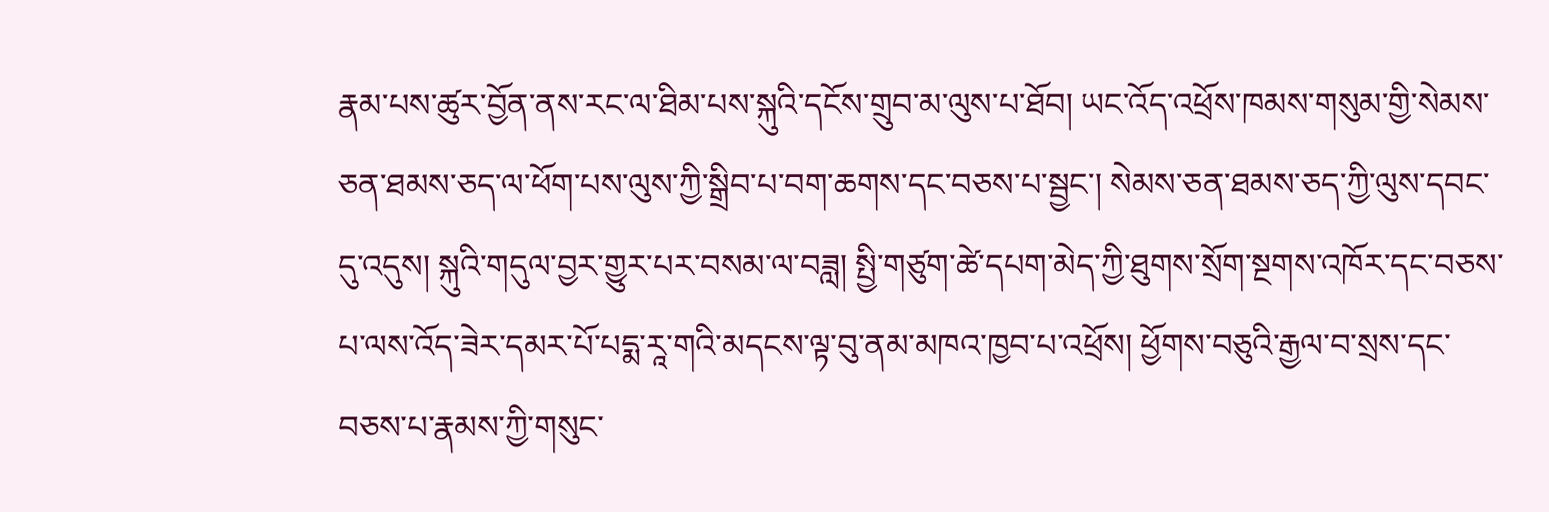རྣམ་པས་ཚུར་བྱོན་ནས་རང་ལ་ཐིམ་པས་སྐུའི་དངོས་གྲུབ་མ་ལུས་པ་ཐོབ། ཡང་འོད་འཕྲོས་ཁམས་གསུམ་གྱི་སེམས་ཅན་ཐམས་ཅད་ལ་ཕོག་པས་ལུས་ཀྱི་སྒྲིབ་པ་བག་ཆགས་དང་བཅས་པ་སྦྱང་། སེམས་ཅན་ཐམས་ཅད་ཀྱི་ལུས་དབང་དུ་འདུས། སྐུའི་གདུལ་བྱར་གྱུར་པར་བསམ་ལ་བཟླ། སྤྱི་གཙུག་ཚེ་དཔག་མེད་ཀྱི་ཐུགས་སྲོག་སྔགས་འཁོར་དང་བཅས་པ་ལས་འོད་ཟེར་དམར་པོ་པདྨ་རཱ་གའི་མདངས་ལྟ་བུ་ནམ་མཁའ་ཁྱབ་པ་འཕྲོས། ཕྱོགས་བཅུའི་རྒྱལ་བ་སྲས་དང་བཅས་པ་རྣམས་ཀྱི་གསུང་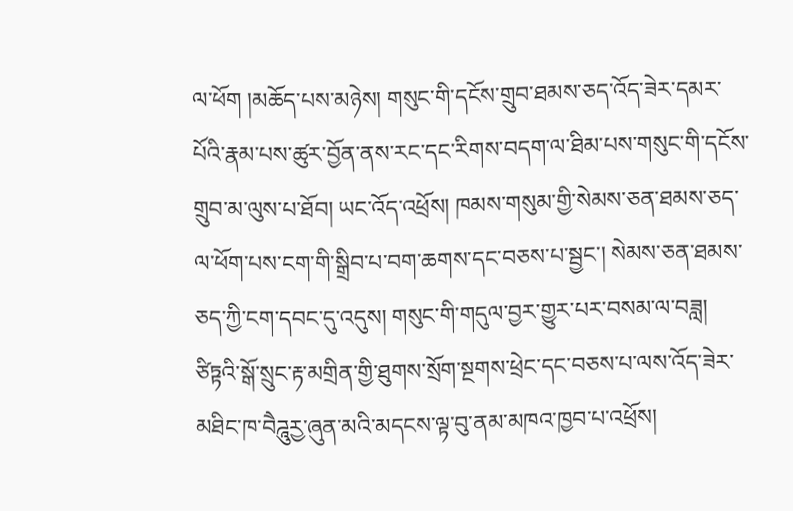ལ་ཕོག །མཆོད་པས་མཉེས། གསུང་གི་དངོས་གྲུབ་ཐམས་ཅད་འོད་ཟེར་དམར་པོའི་རྣམ་པས་ཚུར་བྱོན་ནས་རང་དང་རིགས་བདག་ལ་ཐིམ་པས་གསུང་གི་དངོས་གྲུབ་མ་ལུས་པ་ཐོབ། ཡང་འོད་འཕྲོས། ཁམས་གསུམ་གྱི་སེམས་ཅན་ཐམས་ཅད་ལ་ཕོག་པས་ངག་གི་སྒྲིབ་པ་བག་ཆགས་དང་བཅས་པ་སྦྱང་། སེམས་ཅན་ཐམས་ཅད་ཀྱི་ངག་དབང་དུ་འདུས། གསུང་གི་གདུལ་བྱར་གྱུར་པར་བསམ་ལ་བཟླ། ཙིཏྟའི་སྒོ་སྲུང་རྟ་མགྲིན་གྱི་ཐུགས་སྲོག་སྔགས་ཕྲེང་དང་བཅས་པ་ལས་འོད་ཟེར་མཐིང་ཁ་བཻཌཱུརྱ་ཞུན་མའི་མདངས་ལྟ་བུ་ནམ་མཁའ་ཁྱབ་པ་འཕྲོས།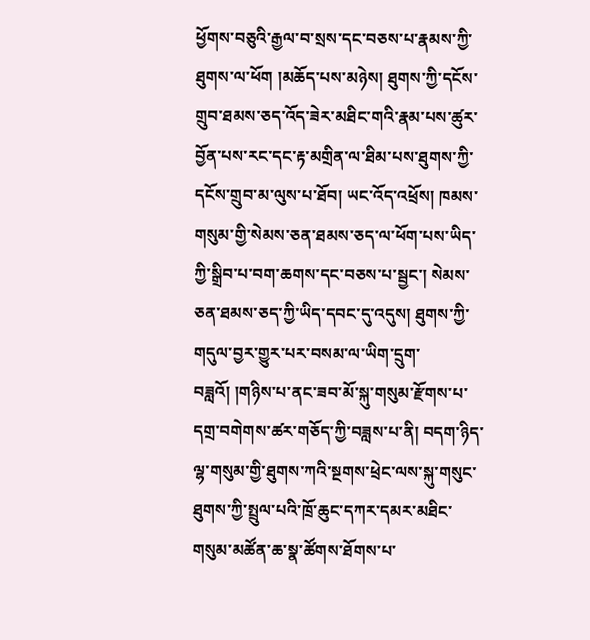ཕྱོགས་བཅུའི་རྒྱལ་བ་སྲས་དང་བཅས་པ་རྣམས་ཀྱི་ཐུགས་ལ་ཕོག །མཆོད་པས་མཉེས། ཐུགས་ཀྱི་དངོས་གྲུབ་ཐམས་ཅད་འོད་ཟེར་མཐིང་གའི་རྣམ་པས་ཚུར་བྱོན་པས་རང་དང་རྟ་མགྲིན་ལ་ཐིམ་པས་ཐུགས་ཀྱི་དངོས་གྲུབ་མ་ལུས་པ་ཐོབ། ཡང་འོད་འཕྲོས། ཁམས་གསུམ་གྱི་སེམས་ཅན་ཐམས་ཅད་ལ་ཕོག་པས་ཡིད་ཀྱི་སྒྲིབ་པ་བག་ཆགས་དང་བཅས་པ་སྦྱང་། སེམས་ཅན་ཐམས་ཅད་ཀྱི་ཡིད་དབང་དུ་འདུས། ཐུགས་ཀྱི་གདུལ་བྱར་གྱུར་པར་བསམ་ལ་ཡིག་དྲུག་བཟླའོ། །གཉིས་པ་ནང་ཟབ་མོ་སྐུ་གསུམ་རྫོགས་པ་དགྲ་བགེགས་ཚར་གཅོད་ཀྱི་བཟླས་པ་ནི། བདག་ཉིད་ལྷ་གསུམ་གྱི་ཐུགས་ཀའི་སྔགས་ཕྲེང་ལས་སྐུ་གསུང་ཐུགས་ཀྱི་སྤྲུལ་པའི་ཁྲོ་ཆུང་དཀར་དམར་མཐིང་གསུམ་མཚོན་ཆ་སྣ་ཚོགས་ཐོགས་པ་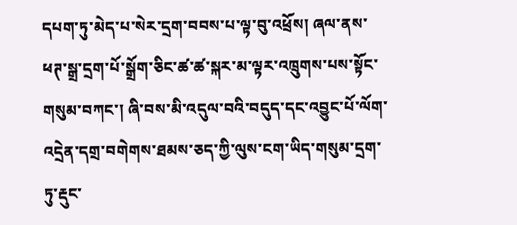དཔག་ཏུ་མེད་པ་སེར་དྲག་བབས་པ་ལྟ་བུ་འཕྲོས། ཞལ་ནས་ཕཊ་སྒྲ་དྲག་པོ་སྒྲོག་ཅིང་ཚ་ཚ་སྐར་མ་ལྟར་འཁྲུགས་པས་སྟོང་གསུམ་བཀང་། ཞི་བས་མི་འདུལ་བའི་བདུད་དང་འབྱུང་པོ་ལོག་འདྲེན་དགྲ་བགེགས་ཐམས་ཅད་ཀྱི་ལུས་ངག་ཡིད་གསུམ་དྲག་ཏུ་རྡུང་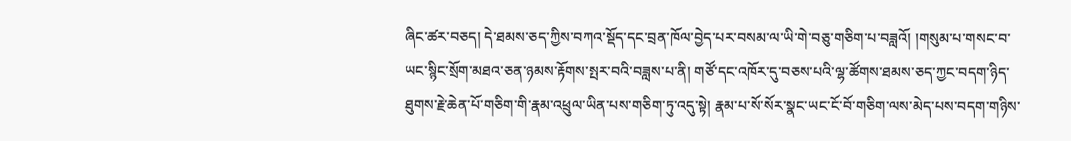ཞིང་ཚར་བཅད། དེ་ཐམས་ཅད་ཀྱིས་བཀའ་སྡོད་དང་བྲན་ཁོལ་བྱེད་པར་བསམ་ལ་ཡི་གེ་བཅུ་གཅིག་པ་བཟླའོ། །གསུམ་པ་གསང་བ་ཡང་སྙིང་སྲོག་མཐའ་ཅན་ཉམས་རྟོགས་སྤར་བའི་བཟླས་པ་ནི། གཙོ་དང་འཁོར་དུ་བཅས་པའི་ལྷ་ཚོགས་ཐམས་ཅད་ཀྱང་བདག་ཉིད་ཐུགས་རྗེ་ཆེན་པོ་གཅིག་གི་རྣམ་འཕྲུལ་ཡིན་པས་གཅིག་ཏུ་འདུ་སྟེ། རྣམ་པ་སོ་སོར་སྣང་ཡང་ངོ་བོ་གཅིག་ལས་མེད་པས་བདག་གཉིས་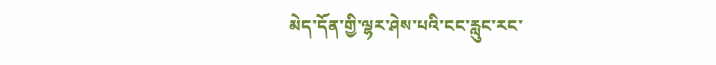མེད་དོན་གྱི་ལྷར་ཤེས་པའི་ངང་རླུང་རང་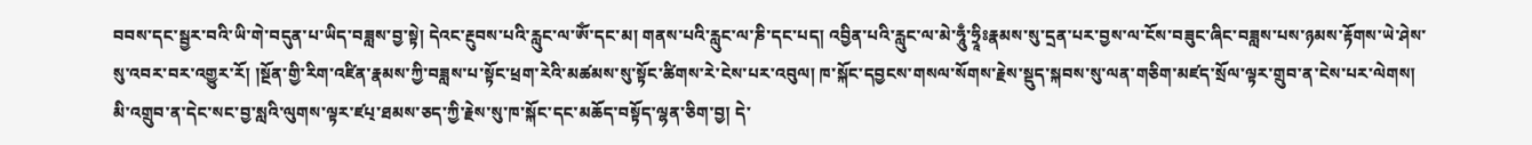བབས་དང་སྦྱར་བའི་ཡི་གེ་བདུན་པ་ཡིད་བཟླས་བྱ་སྟེ། དེའང་རྔུབས་པའི་རླུང་ལ་ཨོཾ་དང་མ། གནས་པའི་རླུང་ལ་ཎི་དང་པད། འབྱིན་པའི་རླུང་ལ་མེ་ཧཱུྃ་ཧྲཱིཿརྣམས་སུ་དྲན་པར་བྱས་ལ་ངོས་བཟུང་ཞིང་བཟླས་པས་ཉམས་རྟོགས་ཡེ་ཤེས་སུ་འབར་བར་འགྱུར་རོ། །སྔོན་གྱི་རིག་འཛིན་རྣམས་ཀྱི་བཟླས་པ་སྟོང་ཕྲག་རེའི་མཚམས་སུ་སྟོང་ཚིགས་རེ་ངེས་པར་འབུལ། ཁ་སྐོང་དབྱངས་གསལ་སོགས་རྗེས་སྡུད་སྐབས་སུ་ལན་གཅིག་མཛད་སྲོལ་ལྟར་གྲུབ་ན་ངེས་པར་ལེགས། མི་འགྲུབ་ན་དེང་སང་བྱ་སླའི་ལུགས་ལྟར་ཛཔ྄་ཐམས་ཅད་ཀྱི་རྗེས་སུ་ཁ་སྐོང་དང་མཆོད་བསྟོད་ལྷན་ཅིག་བྱ། དེ་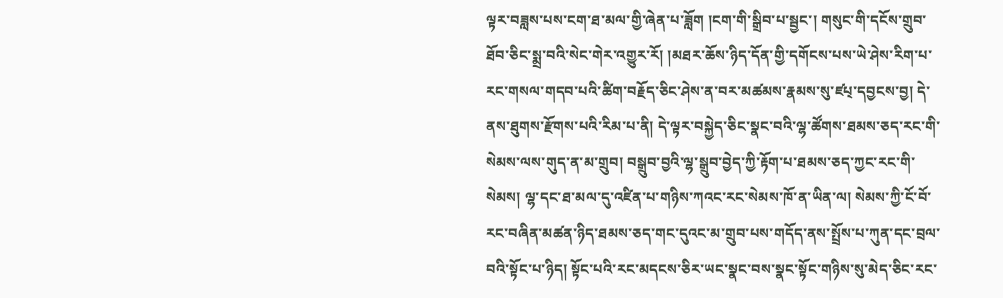ལྟར་བཟླས་པས་ངག་ཐ་མལ་གྱི་ཞེན་པ་ཟློག །ངག་གི་སྒྲིབ་པ་སྦྱང་། གསུང་གི་དངོས་གྲུབ་ཐོབ་ཅིང་སྨྲ་བའི་སེང་གེར་འགྱུར་རོ། །མཐར་ཆོས་ཉིད་དོན་གྱི་དགོངས་པས་ཡེ་ཤེས་རིག་པ་རང་གསལ་གདབ་པའི་ཚིག་བརྗོད་ཅིང་ཤེས་ན་བར་མཚམས་རྣམས་སུ་ཛཔ྄་དབྱངས་བྱ། དེ་ནས་ཐུགས་རྫོགས་པའི་རིམ་པ་ནི། དེ་ལྟར་བསྐྱེད་ཅིང་སྣང་བའི་ལྷ་ཚོགས་ཐམས་ཅད་རང་གི་སེམས་ལས་གུད་ན་མ་གྲུབ། བསྒྲུབ་བྱའི་ལྷ་སྒྲུབ་བྱེད་ཀྱི་རྟོག་པ་ཐམས་ཅད་ཀྱང་རང་གི་སེམས། ལྷ་དང་ཐ་མལ་དུ་འཛིན་པ་གཉིས་ཀའང་རང་སེམས་ཁོ་ན་ཡིན་ལ། སེམས་ཀྱི་ངོ་བོ་རང་བཞིན་མཚན་ཉིད་ཐམས་ཅད་གང་དུའང་མ་གྲུབ་པས་གདོད་ནས་སྤྲོས་པ་ཀུན་དང་བྲལ་བའི་སྟོང་པ་ཉིད། སྟོང་པའི་རང་མདངས་ཅིར་ཡང་སྣང་བས་སྣང་སྟོང་གཉིས་སུ་མེད་ཅིང་རང་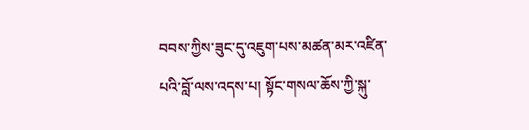བབས་ཀྱིས་ཟུང་དུ་འཇུག་པས་མཚན་མར་འཛིན་པའི་བློ་ལས་འདས་པ། སྟོང་གསལ་ཆོས་ཀྱི་སྐུ་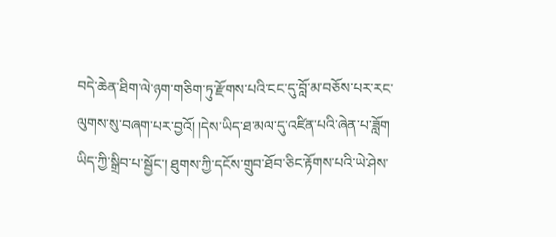བདེ་ཆེན་ཐིག་ལེ་ཉག་གཅིག་ཏུ་རྫོགས་པའི་ངང་དུ་བློ་མ་བཅོས་པར་རང་ལུགས་སུ་བཞག་པར་བྱའོ། །དེས་ཡིད་ཐ་མལ་དུ་འཛིན་པའི་ཞེན་པ་ཟློག ཡིད་ཀྱི་སྒྲིབ་པ་སྦྱོང་། ཐུགས་ཀྱི་དངོས་གྲུབ་ཐོབ་ཅིང་རྟོགས་པའི་ཡེ་ཤེས་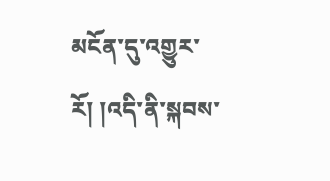མངོན་དུ་འགྱུར་རོ། །འདི་ནི་སྐབས་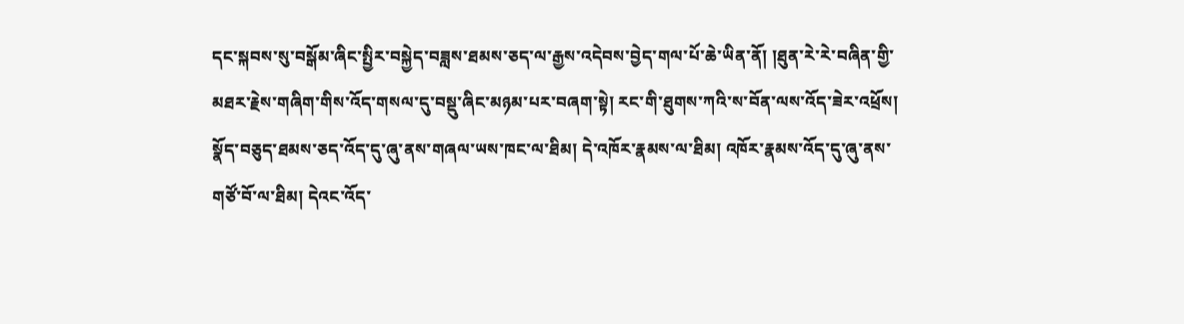དང་སྐབས་སུ་བསྒོམ་ཞིང་སྤྱིར་བསྐྱེད་བཟླས་ཐམས་ཅད་ལ་རྒྱས་འདེབས་བྱེད་གལ་པོ་ཆེ་ཡིན་ནོ། །ཐུན་རེ་རེ་བཞིན་གྱི་མཐར་རྗེས་གཞིག་གིས་འོད་གསལ་དུ་བསྡུ་ཞིང་མཉམ་པར་བཞག་སྟེ། རང་གི་ཐུགས་ཀའི་ས་བོན་ལས་འོད་ཟེར་འཕྲོས། སྣོད་བཅུད་ཐམས་ཅད་འོད་དུ་ཞུ་ནས་གཞལ་ཡས་ཁང་ལ་ཐིམ། དེ་འཁོར་རྣམས་ལ་ཐིམ། འཁོར་རྣམས་འོད་དུ་ཞུ་ནས་གཙོ་བོ་ལ་ཐིམ། དེའང་འོད་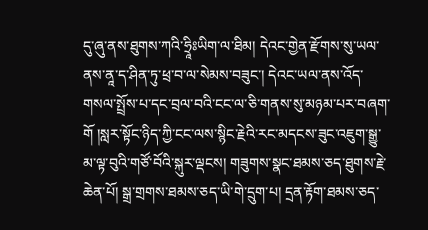དུ་ཞུ་ནས་ཐུགས་ཀའི་ཧྲཱིཿཡིག་ལ་ཐིམ། དེའང་གྱེན་རྫོགས་སུ་ཡལ་ནས་ནཱ་ད་ཤིན་ཏུ་ཕྲ་བ་ལ་སེམས་བཟུང་། དེའང་ཡལ་ནས་འོད་གསལ་སྤྲོས་པ་དང་བྲལ་བའི་ངང་ལ་ཅི་གནས་སུ་མཉམ་པར་བཞག་གོ །སླར་སྟོང་ཉིད་ཀྱི་ངང་ལས་སྙིང་རྗེའི་རང་མདངས་ཟུང་འཇུག་སྒྱུ་མ་ལྟ་བུའི་གཙོ་བོའི་སྐུར་ལྡངས། གཟུགས་སྣང་ཐམས་ཅད་ཐུགས་རྗེ་ཆེན་པོ། སྒྲ་གྲགས་ཐམས་ཅད་ཡི་གེ་དྲུག་པ། དྲན་རྟོག་ཐམས་ཅད་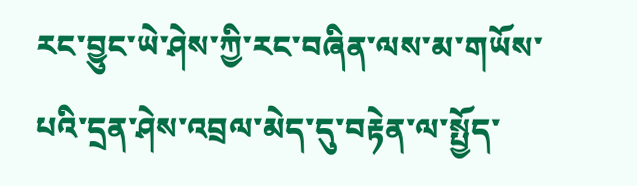རང་བྱུང་ཡེ་ཤེས་ཀྱི་རང་བཞིན་ལས་མ་གཡོས་པའི་དྲན་ཤེས་འབྲལ་མེད་དུ་བརྟེན་ལ་སྤྱོད་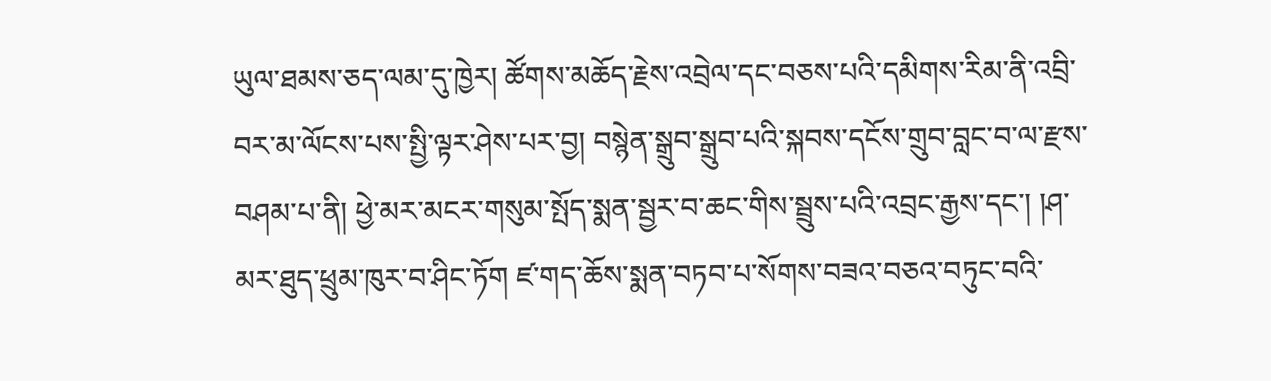ཡུལ་ཐམས་ཅད་ལམ་དུ་ཁྱེར། ཚོགས་མཆོད་རྗེས་འབྲེལ་དང་བཅས་པའི་དམིགས་རིམ་ནི་འབྲི་བར་མ་ལོངས་པས་སྤྱི་ལྟར་ཤེས་པར་བྱ། བསྙེན་སྒྲུབ་སྒྲུབ་པའི་སྐབས་དངོས་གྲུབ་བླང་བ་ལ་རྫས་བཤམ་པ་ནི། ཕྱེ་མར་མངར་གསུམ་སྤོད་སྨན་སྦྱར་བ་ཆང་གིས་སྦྲུས་པའི་འབྲང་རྒྱས་དང་། །ཤ་མར་ཐུད་ཕྲུམ་ཁུར་བ་ཤིང་ཏོག ཛ་གད་ཆོས་སྨན་བཏབ་པ་སོགས་བཟའ་བཅའ་བཏུང་བའི་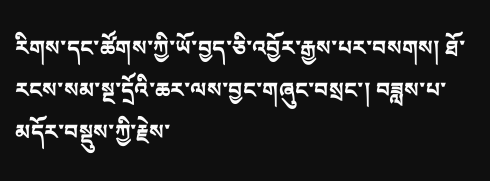རིགས་དང་ཚོགས་ཀྱི་ཡོ་བྱད་ཅི་འབྱོར་རྒྱས་པར་བསགས། ཐོ་རངས་སམ་སྔ་དྲོའི་ཆར་ལས་བྱང་གཞུང་བསྲང་། བཟླས་པ་མདོར་བསྡུས་ཀྱི་རྗེས་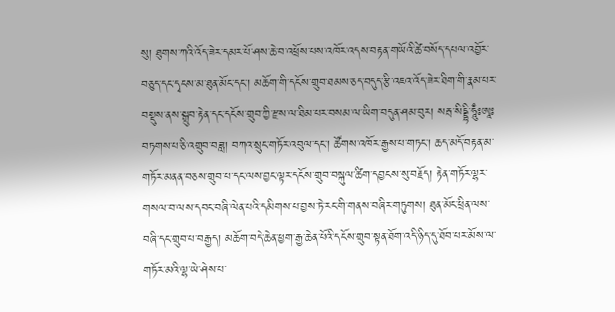སུ། ཐུགས་ཀའི་འོད་ཟེར་དམར་པོ་ཤས་ཆེ་བ་འཕྲོས་པས་འཁོར་འདས་བརྟན་གཡོའི་ཚེ་བསོད་དཔལ་འབྱོར་བཅུད་དང་དྭངས་མ་ཐུན་མོང་དང་། མཆོག་གི་དངོས་གྲུབ་ཐམས་ཅད་བདུད་རྩི་འཇའ་འོད་ཟེར་ཐིག་གི་རྣམ་པར་བསྡུས་ནས་སྒྲུབ་རྟེན་དང་དངོས་གྲུབ་ཀྱི་རྫས་ལ་ཐིམ་པར་བསམ་ལ་ཡིག་བདུན་ཤམ་བུར། སརྦ་སིདྡྷི་ཧཱུྃཿཨཱཿབཏགས་པ་ཅི་འགྲུབ་བཟླ། བཀའ་སྲུང་གཏོར་འབུལ་དང་། ཚོགས་འཁོར་རྒྱས་པ་གཏང་། ཆད་མདོ་བརྟན་མ་གཏོར་མནན་བཅས་གྲུབ་པ་དང་ལས་བྱང་ལྟར་དངོས་གྲུབ་བསྐུལ་ཚིག་དབྱངས་སུ་བརྗོད། རྟེན་གཏོར་ལྷར་གསལ་བ་ལས་དབང་བཞི་ལེན་པའི་དམིགས་པ་བྱས་ཏེ་རང་གི་གནས་བཞིར་གཏུགས། ཐུན་མོང་ཕྲིན་ལས་བཞི་དང་གྲུབ་པ་བརྒྱད། མཆོག་བདེ་ཆེན་ཕྱག་རྒྱ་ཆེན་པོའི་དངོས་གྲུབ་སྟན་ཐོག་འདི་ཉིད་དུ་ཐོབ་པར་མོས་ལ་གཏོར་མའི་ལྷ་ཡེ་ཤེས་པ་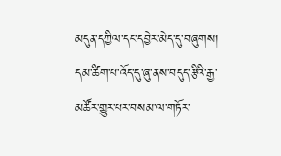མདུན་དཀྱིལ་དང་དབྱེར་མེད་དུ་བཞུགས། དམ་ཚིག་པ་འོད་དུ་ཞུ་ནས་བདུད་རྩིའི་རྒྱ་མཚོར་གྱུར་པར་བསམ་ལ་གཏོར་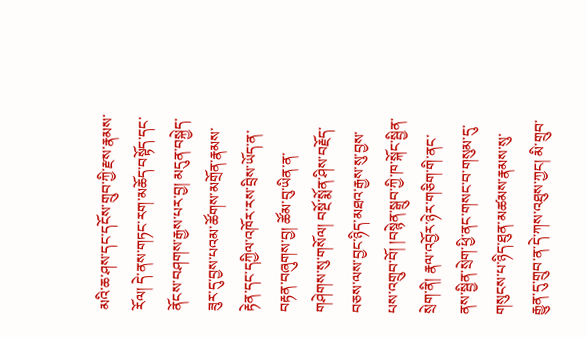མའི་ཆ་ཤས་དང་དངོས་གྲུབ་ཀྱི་རྫས་རྣམས་རོལ། དེ་ནས་གཏང་རག་མཆོད་བསྟོད་དང་ནོངས་བཤགས་རྒྱས་པར་བྱ། མདུན་བསྐྱེད་ཟུར་དུ་བྱས་པའམ་ཚོགས་མགྲོན་རྣམས་རྟེན་དང་དཀྱིལ་འཁོར་རས་བྲིས་ཡོད་ན་བརྟན་བཞུགས་བྱ། ཚོམ་བུ་ཡིན་ན་གཤེགས་སུ་གསོལ། བསྔོ་སྨོན་ཤིས་བརྗོད་བཅས་ལས་བྱང་ཉིད་མཐའ་རྒྱས་སུ་བྱས་པས་འགྲུབ་བོ། །བསྙེན་སྒྲུབ་ཀྱི་ཁ་སྐོང་སྦྱིན་སྲེག་ནི། རྣལ་འབྱོར་ཉེར་གཅིག་གི་ནང་ནས་སྦྱིན་སྲེག་ཕྱི་ནང་གསང་བ་གསུམ་དུ་གསུངས་པ་ཉིད་ཐུན་མཚམས་རྣམས་སུ་རྒྱུན་དུ་གྲུབ་ན་དེ་ཀས་འཐུས་ཀྱང། མི་གྲུབ་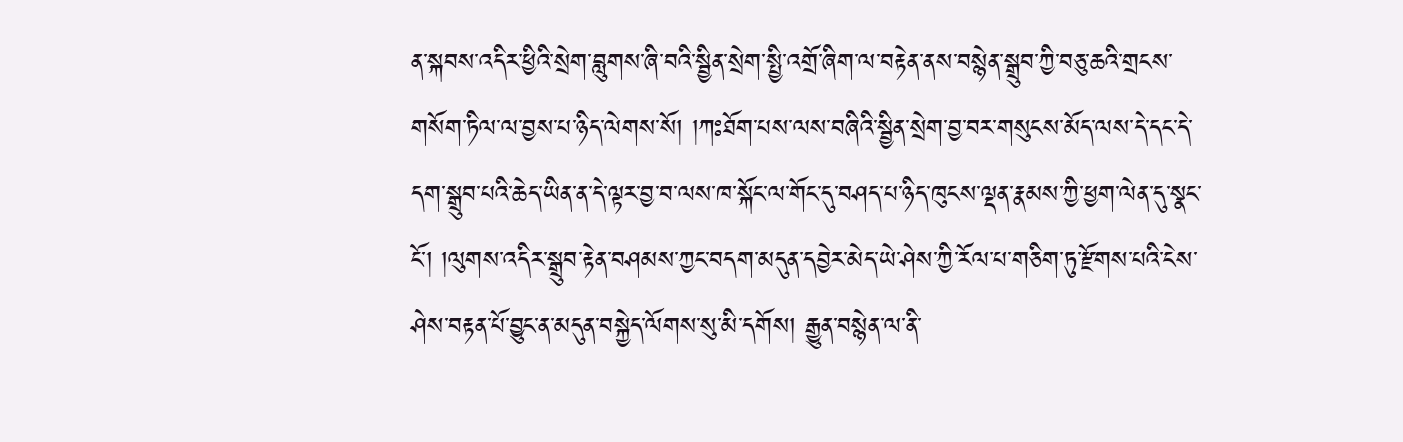ན་སྐབས་འདིར་ཕྱིའི་སྲེག་བླུགས་ཞི་བའི་སྦྱིན་སྲེག་སྤྱི་འགྲོ་ཞིག་ལ་བརྟེན་ནས་བསྙེན་སྒྲུབ་ཀྱི་བཅུ་ཆའི་གྲངས་གསོག་ཏིལ་ལ་བྱས་པ་ཉིད་ལེགས་སོ། །ཀཿཐོག་པས་ལས་བཞིའི་སྦྱིན་སྲེག་བྱ་བར་གསུངས་མོད་ལས་དེ་དང་དེ་དག་སྒྲུབ་པའི་ཆེད་ཡིན་ན་དེ་ལྟར་བྱ་བ་ལས་ཁ་སྐོང་ལ་གོང་དུ་བཤད་པ་ཉིད་ཁུངས་ལྡན་རྣམས་ཀྱི་ཕྱག་ལེན་དུ་སྣང་ངོ་། །ལུགས་འདིར་སྒྲུབ་རྟེན་བཤམས་ཀྱང་བདག་མདུན་དབྱེར་མེད་ཡེ་ཤེས་ཀྱི་རོལ་པ་གཅིག་ཏུ་རྫོགས་པའི་ངེས་ཤེས་བརྟན་པོ་བྱུང་ན་མདུན་བསྐྱེད་ལོགས་སུ་མི་དགོས། རྒྱུན་བསྙེན་ལ་ནི་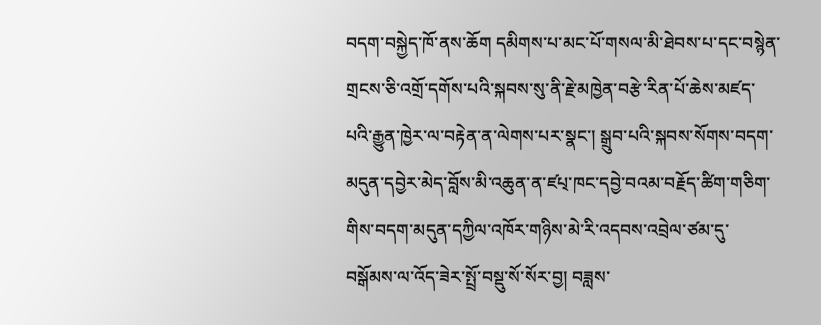བདག་བསྐྱེད་ཁོ་ནས་ཆོག དམིགས་པ་མང་པོ་གསལ་མི་ཐེབས་པ་དང་བསྙེན་གྲངས་ཅི་འགྲོ་དགོས་པའི་སྐབས་སུ་ནི་རྗེ་མཁྱེན་བརྩེ་རིན་པོ་ཆེས་མཛད་པའི་རྒྱུན་ཁྱེར་ལ་བརྟེན་ན་ལེགས་པར་སྣང་། སྒྲུབ་པའི་སྐབས་སོགས་བདག་མདུན་དབྱེར་མེད་བློས་མི་འཆུན་ན་ཛཔ྄་ཁང་དབྱེ་བའམ་བརྗོད་ཚིག་གཅིག་གིས་བདག་མདུན་དཀྱིལ་འཁོར་གཉིས་མེ་རི་འདབས་འབྲེལ་ཙམ་དུ་བསྒོམས་ལ་འོད་ཟེར་སྤྲོ་བསྡུ་སོ་སོར་བྱ། བཟླས་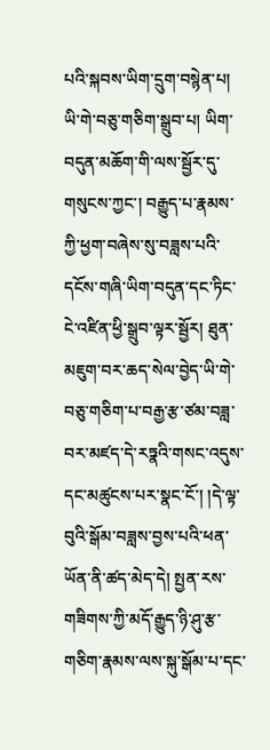པའི་སྐབས་ཡིག་དྲུག་བསྙེན་པ། ཡི་གེ་བཅུ་གཅིག་སྒྲུབ་པ། ཡིག་བདུན་མཆོག་གི་ལས་སྦྱོར་དུ་གསུངས་ཀྱང་། བརྒྱུད་པ་རྣམས་ཀྱི་ཕྱག་བཞེས་སུ་བཟླས་པའི་དངོས་གཞི་ཡིག་བདུན་དང་ཏིང་ངེ་འཛིན་ཕྱི་སྒྲུབ་ལྟར་སྦྱོར། ཐུན་མཇུག་བར་ཆད་སེལ་བྱེད་ཡི་གེ་བཅུ་གཅིག་པ་བརྒྱ་རྩ་ཙམ་བཟླ་བར་མཛད་དེ་རཏྣའི་གསང་འདུས་དང་མཚུངས་པར་སྣང་ངོ་། །དེ་ལྟ་བུའི་སྒོམ་བཟླས་བྱས་པའི་ཕན་ཡོན་ནི་ཚད་མེད་དེ། སྤྱན་རས་གཟིགས་ཀྱི་མདོ་རྒྱུད་ཉི་ཤུ་རྩ་གཅིག་རྣམས་ལས་སྐུ་སྒོམ་པ་དང་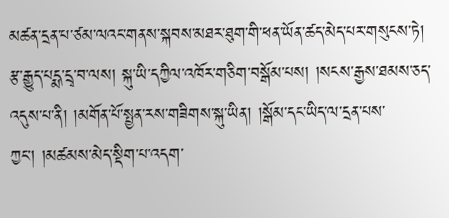མཚན་དྲན་པ་ཙམ་ལའང་གནས་སྐབས་མཐར་ཐུག་གི་ཕན་ཡོན་ཚད་མེད་པར་གསུངས་ཏེ། རྩ་རྒྱུད་པདྨ་དྲྭ་བ་ལས། སྐུ་ཡི་དཀྱིལ་འཁོར་གཅིག་བསྒོམ་པས། །སངས་རྒྱས་ཐམས་ཅད་འདུས་པ་ནི། །མགོན་པོ་སྤྱན་རས་གཟིགས་སྐུ་ཡིན། །སྒོམ་དང་ཡིད་ལ་དྲན་པས་ཀྱང་། །མཚམས་མེད་སྡིག་པ་འདག་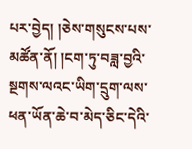པར་བྱེད། །ཅེས་གསུངས་པས་མཚོན་ནོ། །ངག་ཏུ་བཟླ་བྱའི་སྔགས་ལའང་ཡིག་དྲུག་ལས་ཕན་ཡོན་ཆེ་བ་མེད་ཅིང་དེའི་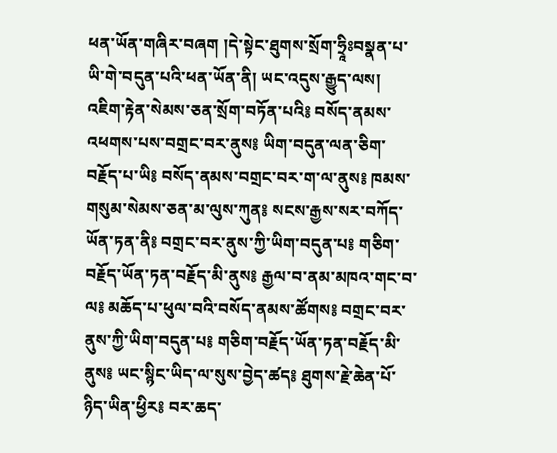ཕན་ཡོན་གཞིར་བཞག །དེ་སྟེང་ཐུགས་སྲོག་ཧྲཱིཿབསྣན་པ་ཡི་གེ་བདུན་པའི་ཕན་ཡོན་ནི། ཡང་འདུས་རྒྱུད་ལས། འཇིག་རྟེན་སེམས་ཅན་སྲོག་བཏོན་པའི༔ བསོད་ནམས་འཕགས་པས་བགྲང་བར་ནུས༔ ཡིག་བདུན་ལན་ཅིག་བརྗོད་པ་ཡི༔ བསོད་ནམས་བགྲང་བར་ག་ལ་ནུས༔ ཁམས་གསུམ་སེམས་ཅན་མ་ལུས་ཀུན༔ སངས་རྒྱས་སར་བཀོད་ཡོན་ཏན་ནི༔ བགྲང་བར་ནུས་ཀྱི་ཡིག་བདུན་པ༔ གཅིག་བརྗོད་ཡོན་ཏན་བརྗོད་མི་ནུས༔ རྒྱལ་བ་ནམ་མཁའ་གང་བ་ལ༔ མཆོད་པ་ཕུལ་བའི་བསོད་ནམས་ཚོགས༔ བགྲང་བར་ནུས་ཀྱི་ཡིག་བདུན་པ༔ གཅིག་བརྗོད་ཡོན་ཏན་བརྗོད་མི་ནུས༔ ཡང་སྙིང་ཡིད་ལ་སུས་བྱེད་ཚད༔ ཐུགས་རྗེ་ཆེན་པོ་ཉིད་ཡིན་ཕྱིར༔ བར་ཆད་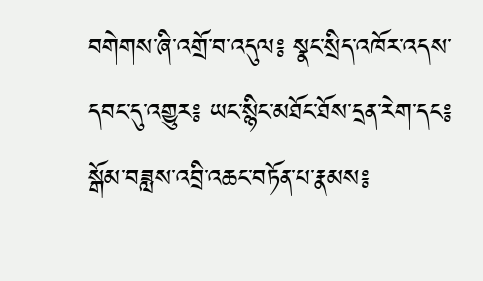བགེགས་ཞི་འགྲོ་བ་འདུལ༔ སྣང་སྲིད་འཁོར་འདས་དབང་དུ་འགྱུར༔ ཡང་སྙིང་མཐོང་ཐོས་དྲན་རེག་དང༔ སྒོམ་བཟླས་འབྲི་འཆང་བཏོན་པ་རྣམས༔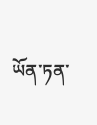ཡོན་ཏན་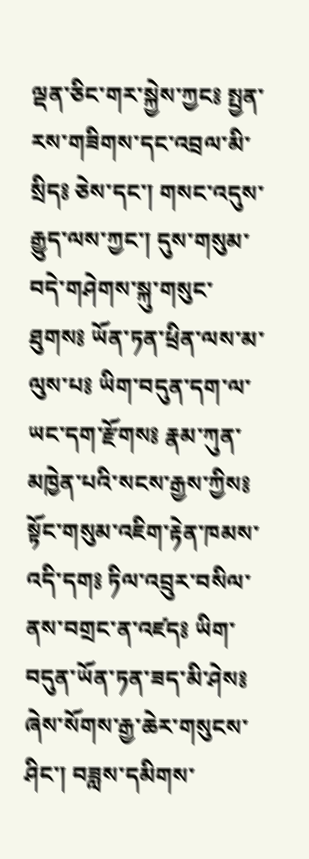ལྡན་ཅིང་གར་སྐྱེས་ཀྱང༔ སྤྱན་རས་གཟིགས་དང་འབྲལ་མི་སྲིད༔ ཅེས་དང་། གསང་འདུས་རྒྱུད་ལས་ཀྱང་། དུས་གསུམ་བདེ་གཤེགས་སྐུ་གསུང་ཐུགས༔ ཡོན་ཏན་ཕྲིན་ལས་མ་ལུས་པ༔ ཡིག་བདུན་དག་ལ་ཡང་དག་རྫོགས༔ རྣམ་ཀུན་མཁྱེན་པའི་སངས་རྒྱས་ཀྱིས༔ སྟོང་གསུམ་འཇིག་རྟེན་ཁམས་འདི་དག༔ ཏིལ་འབྲུར་བསིལ་ནས་བགྲང་ན་འཛད༔ ཡིག་བདུན་ཡོན་ཏན་ཟད་མི་ཤེས༔ ཞེས་སོགས་རྒྱ་ཆེར་གསུངས་ཤིང་། བཟླས་དམིགས་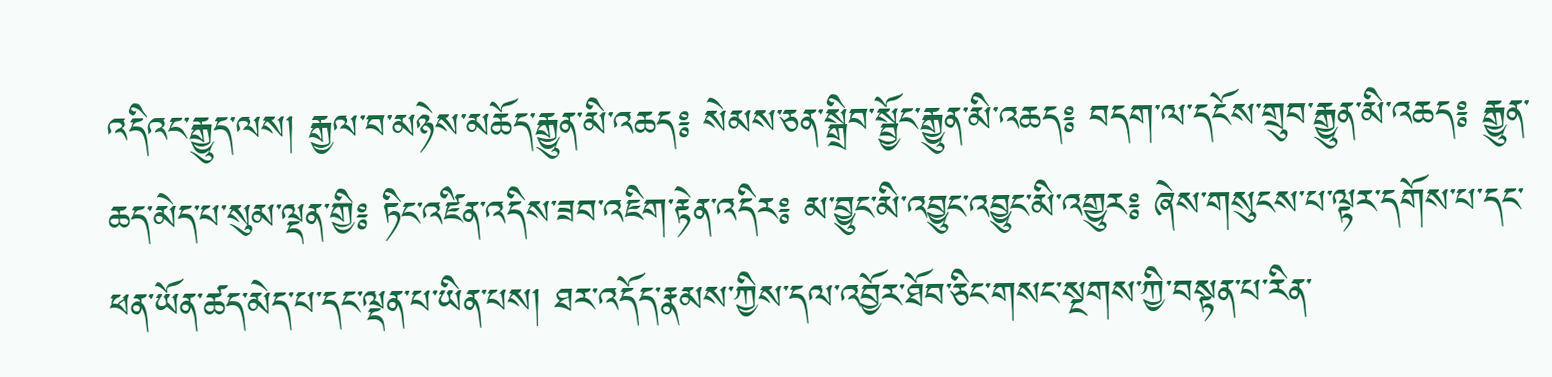འདིའང་རྒྱུད་ལས། རྒྱལ་བ་མཉེས་མཆོད་རྒྱུན་མི་འཆད༔ སེམས་ཅན་སྒྲིབ་སྦྱོང་རྒྱུན་མི་འཆད༔ བདག་ལ་དངོས་གྲུབ་རྒྱུན་མི་འཆད༔ རྒྱུན་ཆད་མེད་པ་སུམ་ལྡན་གྱི༔ ཏིང་འཛིན་འདིས་ཟབ་འཇིག་རྟེན་འདིར༔ མ་བྱུང་མི་འབྱུང་འབྱུང་མི་འགྱུར༔ ཞེས་གསུངས་པ་ལྟར་དགོས་པ་དང་ཕན་ཡོན་ཚད་མེད་པ་དང་ལྡན་པ་ཡིན་པས། ཐར་འདོད་རྣམས་ཀྱིས་དལ་འབྱོར་ཐོབ་ཅིང་གསང་སྔགས་ཀྱི་བསྟན་པ་རིན་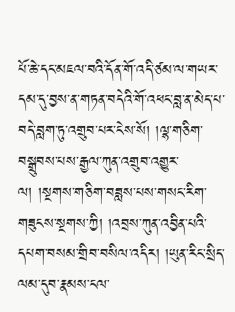པོ་ཆེ་དང་མཇལ་བའི་དོན་གོ་འདི་ཙམ་ལ་གཡར་དམ་དུ་བྱས་ན་གཏན་བདེའི་གོ་འཕང་བླ་ན་མེད་པ་བདེ་བླག་ཏུ་འགྲུབ་པར་ངེས་སོ། །ལྷ་གཅིག་བསྒྲུབས་པས་རྒྱལ་ཀུན་འགྲུབ་འགྱུར་ལ། །སྔགས་གཅིག་བཟླས་པས་གསང་རིག་གཟུངས་སྔགས་ཀྱི། །འབྲས་ཀུན་འབྱིན་པའི་དཔག་བསམ་གྲིབ་བསིལ་འདིར། །ཡུན་རིང་སྲིད་ལམ་དུབ་རྣམས་ངལ་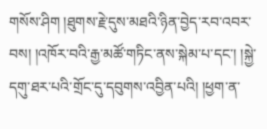གསོས་ཤིག །ཐུགས་རྗེ་དུས་མཐའི་ཉིན་བྱེད་རབ་འབར་བས། །འཁོར་བའི་རྒྱ་མཚོ་གཏིང་ནས་སྐེམ་པ་དང་། །སྐྱེ་དགུ་ཐར་པའི་གྲོང་དུ་དབུགས་འབྱིན་པའི། །ཕྱག་ན་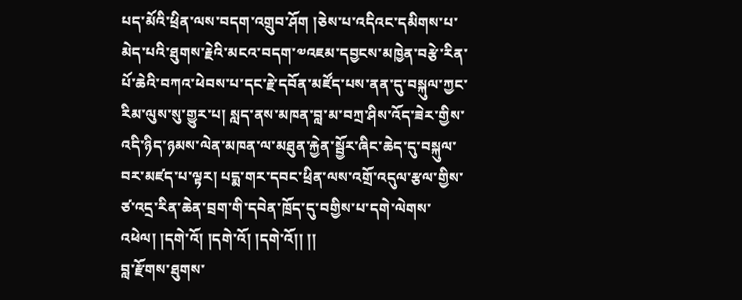པད་མོའི་ཕྲིན་ལས་བདག་འགྲུབ་ཤོག །ཅེས་པ་འདིའང་དམིགས་པ་མེད་པའི་ཐུགས་རྗེའི་མངའ་བདག་༧འཇམ་དབྱངས་མཁྱེན་བརྩེ་རིན་པོ་ཆེའི་བཀའ་ཕེབས་པ་དང་རྗེ་དབོན་མཛོད་པས་ནན་དུ་བསྐུལ་ཀྱང་རིམ་ལུས་སུ་གྱུར་པ། སླད་ནས་མཁན་བླ་མ་བཀྲ་ཤིས་འོད་ཟེར་གྱིས་འདི་ཉིད་ཉམས་ལེན་མཁན་ལ་མཐུན་རྐྱེན་སྦྱོར་ཞིང་ཆེད་དུ་བསྐུལ་བར་མཛད་པ་ལྟར། པདྨ་གར་དབང་ཕྲིན་ལས་འགྲོ་འདུལ་རྩལ་གྱིས་ཙ་འདྲ་རིན་ཆེན་བྲག་གི་དབེན་ཁྲོད་དུ་བགྱིས་པ་དགེ་ལེགས་འཕེལ། །དགེ་འོ། །དགེ་འོ། །དགེ་འོ།། །།
བླ་རྫོགས་ཐུགས་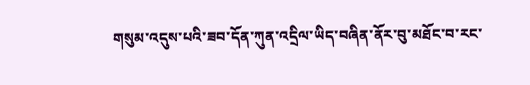གསུམ་འདུས་པའི་ཟབ་དོན་ཀུན་འདྲིལ་ཡིད་བཞིན་ནོར་བུ་མཐོང་བ་རང་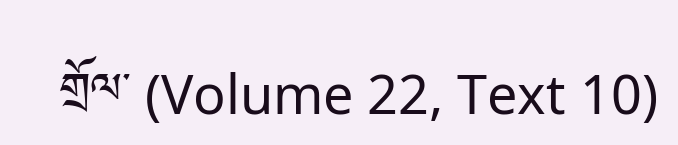གྲོལ་ (Volume 22, Text 10)